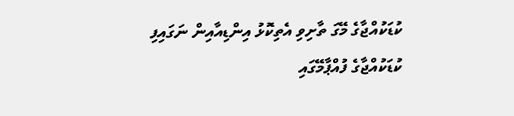ކުޑަކުއްޖާގެ މޭގަ ތާށިވި އެތިކޮޅު އިންޑިއާއިން ނަގައިފި
ކުޑަކުއްޖާގެ ފުއްޕާމޭގައި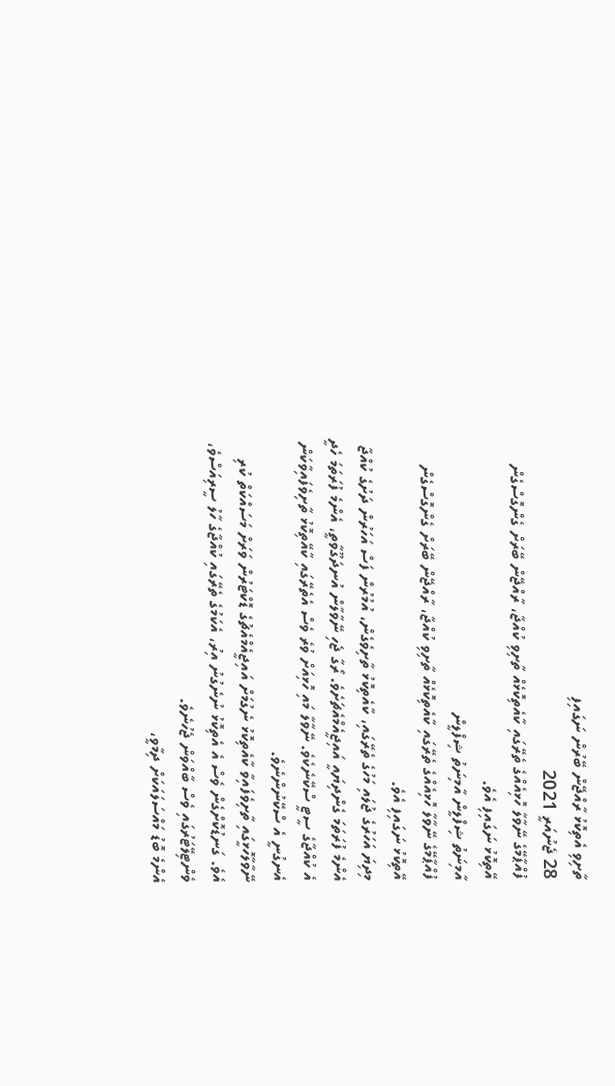ތާށިވި އެތިކޮޅު ރާއްޖޭން ބޭރުން ނަގައިފި
28 ޖެނުއަރީ 2021
ފުއްޕާމޭގެ ނޭވާލާ ހޮޅިއެއްގެ ތެރޭގައި ކާއެތިކޮޅެއް ތާށިވި ކުއްޖާ، ރާއްޖޭން ބޭރަށް ގެންގޮސްގެން އޭތިކޮޅު ނަގައިފި އެވެ.
އާމިނަތު ޝިފްލީން އާމިނަތު ޝިފްލީން
ފުއްޕާމޭގެ ނޭވާލާ ހޮޅިއެއްގެ ތެރޭގައި ކާއެތިކޮޅެއް ތާށިވި ކުއްޖާ، ރާއްޖޭން ބޭރަށް ގެންގޮސްގެން އޭތިކޮޅު ނަގައިފި އެވެ.
މިދިޔަ އަހަރުގެ ޖުލައި މަހުގެ ތެރޭގައި، ކާއެތިކޮޅު ތާށިވެގެން، އުމުރުން ފަސް އަހަރުން ދަށުގެ ކުއްޖާ އެންމެ ފުރަތަމަ ގެންދިޔައީ އައިޖީއެމްއެޗަށެވެ. ރޯގާ ޖެހި ނޭވާލާން އުނދަގޫވާތީ، އެންމެ ފުރަތަމަ ހެދީ އެ ކުއްޖާގެ ސީޓީ ސްކޭނެކެވެ. ނޭވާލާ މައި ހޮޅިއަށް ވުރެ ވެސް އެތެރޭގައި ކާއޭތިކޮޅު ތާށިވެފައިވާކަން އެނގުނީ އެ ސްކޭނުންނެވެ.
ނޭވާލާހޮޅީގައި ތާށިވެފައިވާ ކާއެތިކޮޅު ނެގުމަށް އައިޖީއެމްއެޗުގެ ޑޮކްޓަރުން ވަރަށް މަސައްކަތް ކުރި އެވެ. ގަނޑުކޮށްގެން ވެސް އެ އެތިކޮޅު ނުނެގުނު އިރު، އެކަމުގެ ތެރޭގައި ކުއްޖާގެ ހާލު ސީރިއަސްވެ، ވެންޓިލޭޓަރުގައި ވެސް ބާއްވަން ޖެހުނެވެ.
އެންމެ ބޮޑު މައްސަލައަކަށް ދިމާވީ،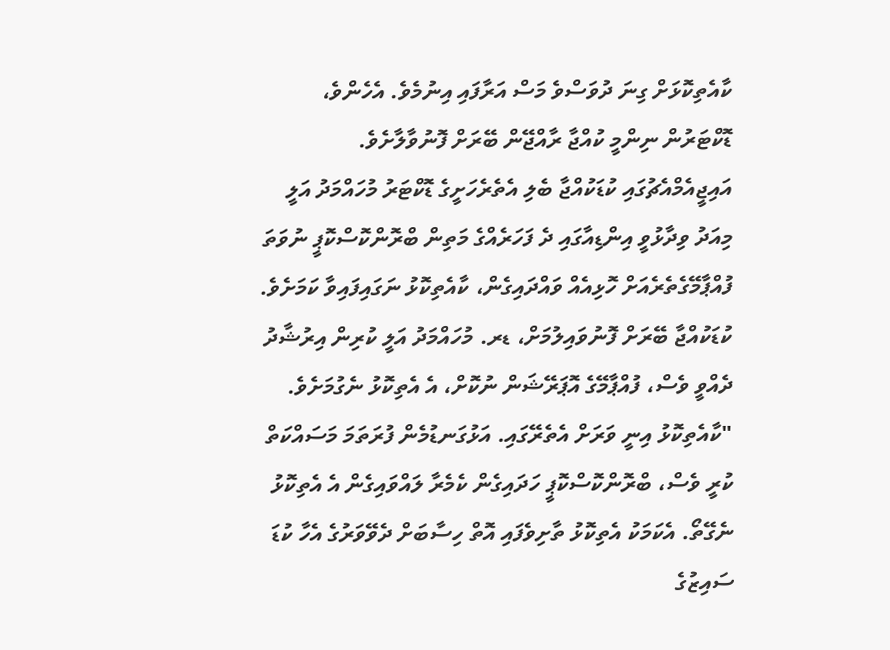ކާއެތިކޮޅަށް ގިނަ ދުވަސްވެ މަސް އަރާފައި އިނުމެވެ. އެހެންވެ، ޑޮކްޓަރުން ނިންމީ ކުއްޖާ ރާއްޖޭން ބޭރަށް ފޮނުވާލާށެވެ.
އައިޖީއެމްއެޗުގައި ކުޑަކުއްޖާ ބެލި އެތެރެހަށީގެ ޑޮކްޓަރު މުހައްމަދު އަލީ މިއަދު ވިދާޅުވީ އިންޑިއާގައި ދެ ފަހަރެއްގެ މަތިން ބްރޮންކޮސްކޮޕީ ނުވަތަ ފުއްޕާމޭގެތެރެއަށް ހޮޅިއެއް ވައްދައިގެން، ކާއެތިކޮޅު ނަގައިފައިވާ ކަމަށެވެ.
ކުޑަކުއްޖާ ބޭރަށް ފޮނުވައިލުމަށް، ޑރ. މުހައްމަދު އަލީ ކުރިން އިރުޝާދު ދެއްވީ ވެސް، ފުއްޕާމޭގެ އޮޕަރޭޝަން ނުކޮށް، އެ އެތިކޮޅު ނެގުމަށެވެ.
"ކާއެތިކޮޅު އިނީ ވަރަށް އެތެރޭގައި. އަޅުގަނޑުމެން ފުރަތަމަ މަސައްކަތް ކުރީ ވެސް، ބްރޮންކޮސްކޮޕީ ހަދައިގެން ކެމެރާ ލައްވައިގެން އެ އެތިކޮޅު ނެގޭތޯ. އެކަމަކު އެތިކޮޅު ތާށިވެފައި އޮތް ހިސާބަށް ދެވޭވަރުގެ އެހާ ކުޑަ ސައިޒުގެ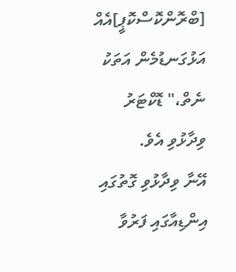[ބްރޮންކޮސްކޮޕީ]އެއް އަޅުގަނޑުމެން އަތަކު ނެތް،" ޑޮކްޓަރު ވިދާޅުވި އެވެ.
އޭނާ ވިދާޅުވި ގޮތުގައި އިންޑިއާގައި ފަރުވާ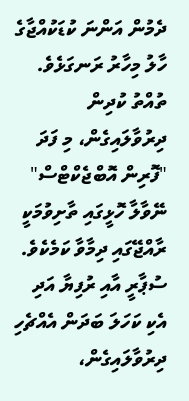ދެމުން އަންނަ ކުޑަކުއްޖާގެ ހާލު މިހާރު ރަނގަޅެވެ.
ތުއްތު ކުދިން ދިރުވާލައިގެން، މި ފަދަ "ފޮރިން އޮބްޖެކްޓްސް" ނޭވާލާ ހޮޅީގައި ތާށިވުމަކީ ރާއްޖޭގައި ދިމާވާ ކަމެކެވެ. ސުޕާރީ އާއި ރުފިޔާ އަދި އެކި ކަހަލަ ބަދަން އެއްޗެހި ދިރުވާލައިގެން،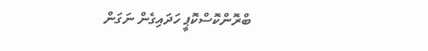ބްރޮންކޮސްކޮޕީ ހަދައިގެން ނަގަން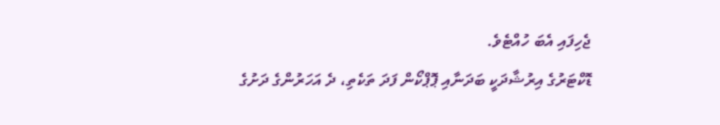ޖެހިފައި އެބަ ހުއްޓެވެ.
ޑޮކްޓަރުގެ އިރުޝާދަކީ ބަދަނާއި ޕޮޕްކޯން ފަދަ ތަކެތި، ދެ އަހަރުންގެ ދަށުގެ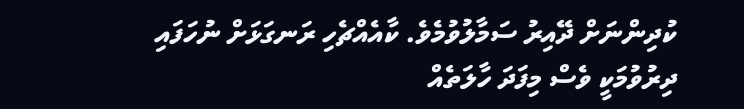ކުދިންނަށް ދޭއިރު ސަމާލުވުމެވެ. ކާއެއްޗެހި ރަނގަޅަށް ނުހަފައި ދިރުވުމަކީ ވެސް މިފަދަ ހާލަތެއް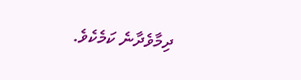ދިމާވެދާނެ ކަމެކެވެ.